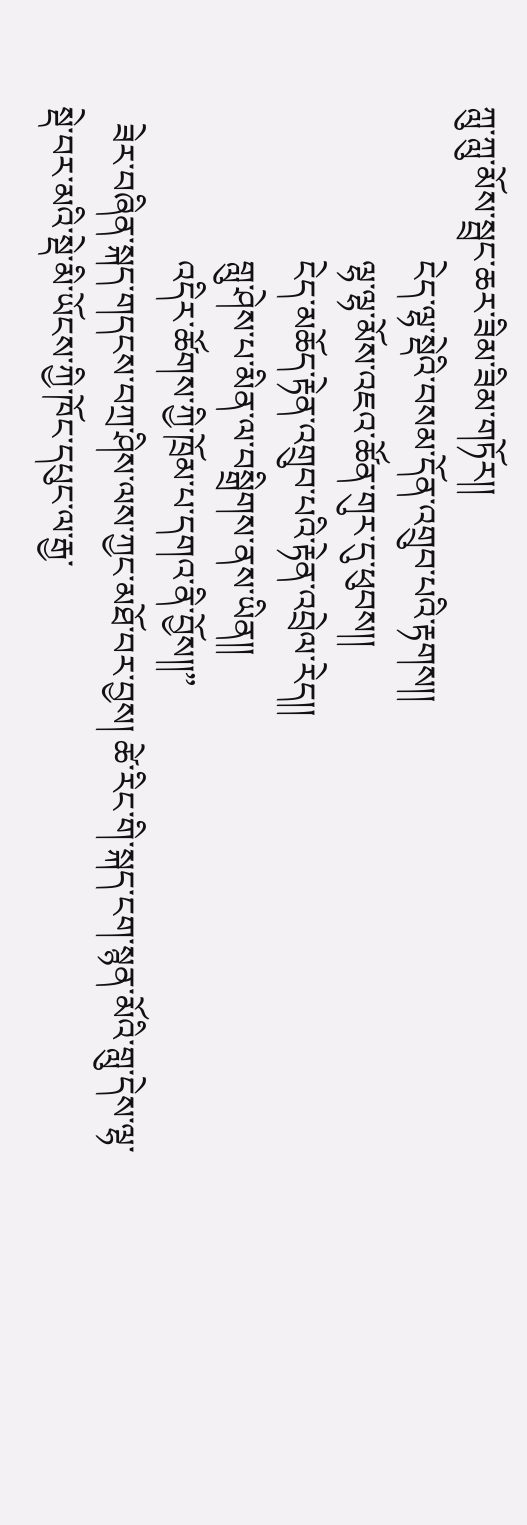ཀླུ་ཀླུ་མོས་སྦྲང་ཆར་ཟིམ་ཟིམ་གཏོར།།
                  ངེད་ལྷ་སྡེའི་བསམ་དོན་འགྲུབ་པའི་རྟགས།།
                  ལྷ་ལྷ་མོས་འཇའ་ཚོན་གུར་དུ་ཕུབས།།
                  ངེད་མཆོད་རྟེན་འགྲུབ་པའི་རྟེན་འབྲེལ་རེད།།
                  གླུ་ཤེས་པ་མིན་ལ་བསྒྲིགས་ནས་ཡིན།།
                  འདིར་ཚོགས་ཀྱི་ཁྲོམ་པ་དགའ་ནི་བྱོས།།”
  ཟེར་བཞིན་སྐད་གདངས་བཀྲ་ཤིས་ལས་ཀྱང་མཐོ་བར་བྱས། ཚེ་རིང་གི་སྐད་ངག་སྙན་མོའི་གླུ་དེས་ལྷ་སྡེ་བར་མའི་སྡེ་མི་ཡོངས་ཀྱི་ཁོང་དཔུང་ལ་རྒྱ་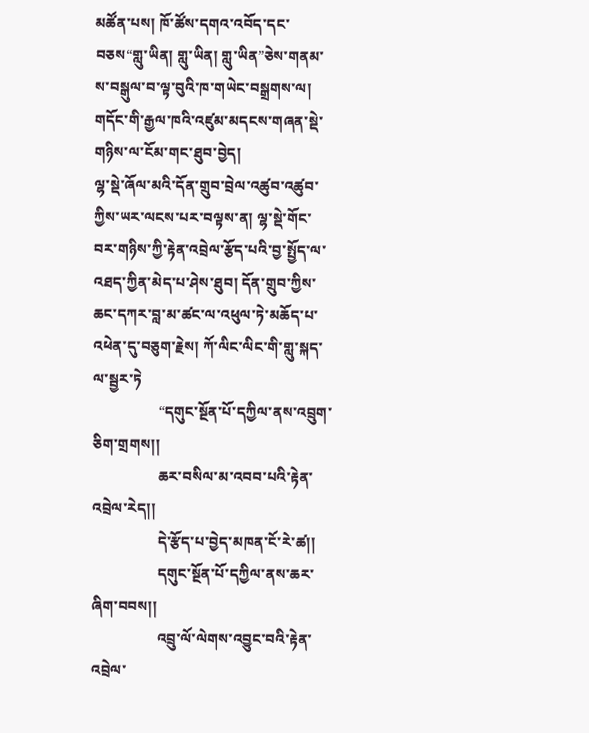མཚོན་པས། ཁོ་ཚོས་དགའ་འབོད་དང་བཅས“གླུ་ཡིན། གླུ་ཡིན། གླུ་ཡིན”ཅེས་གནམ་ས་བསྒུལ་བ་ལྟ་བུའི་ཁ་གཡེང་བསྒྲགས་ལ། གདོང་གི་རྒྱལ་ཁའི་འཛུམ་མདངས་གཞན་སྡེ་གཉིས་ལ་ངོམ་གང་ཐུབ་བྱེད།
ལྷ་སྡེ་ཞོལ་མའི་དོན་གྲུབ་བྲེལ་འཚུབ་འཚུབ་ཀྱིས་ཡར་ལངས་པར་བལྟས་ན། ལྷ་སྡེ་གོང་བར་གཉིས་ཀྱི་རྟེན་འབྲེལ་རྩོད་པའི་བྱ་སྤྱོད་ལ་འཐད་ཀྱིན་མེད་པ་ཤེས་ཐུབ། དོན་གྲུབ་ཀྱིས་ཆང་དཀར་བླ་མ་ཚང་ལ་འཕུལ་ཏེ་མཆོད་པ་འཕེན་དུ་བཅུག་རྗེས། ཀོ་ལིང་ལིང་གི་གླུ་སྐད་ལ་སྦྱར་ཏེ
                  “དགུང་སྔོན་པོ་དཀྱིལ་ནས་འབྲུག་ཅིག་གྲགས།།
                  ཆར་བསིལ་མ་འབབ་པའི་རྟེན་འབྲེལ་རེད།།
                  དེ་རྩོད་པ་བྱེད་མཁན་ངོ་རེ་ཚ།།
                  དགུང་སྔོན་པོ་དཀྱིལ་ནས་ཆར་ཞིག་བབས།།
                  འབྲུ་ལོ་ལེགས་འབྱུང་བའི་རྟེན་འབྲེལ་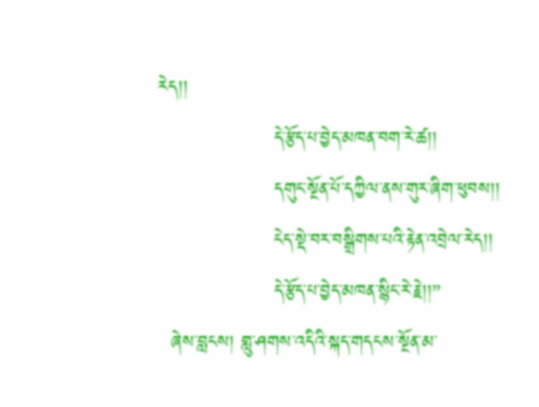རེད།།
                  དེ་རྩོད་པ་བྱེད་མཁན་བག་རེ་ཚ།།
                  དགུང་སྔོན་པོ་དཀྱིལ་ནས་གུར་ཞིག་ཕུབས།།
                  ངེད་སྡེ་བར་བསྒྲིགས་པའི་རྟེན་འབྲེལ་རེད།།
                  དེ་རྩོད་པ་བྱེད་མཁན་སྙིང་རེ་རྗེ།།”
  ཞེས་བླངས། གླུ་ཤགས་འདིའི་སྐད་གདངས་སྔོན་མ་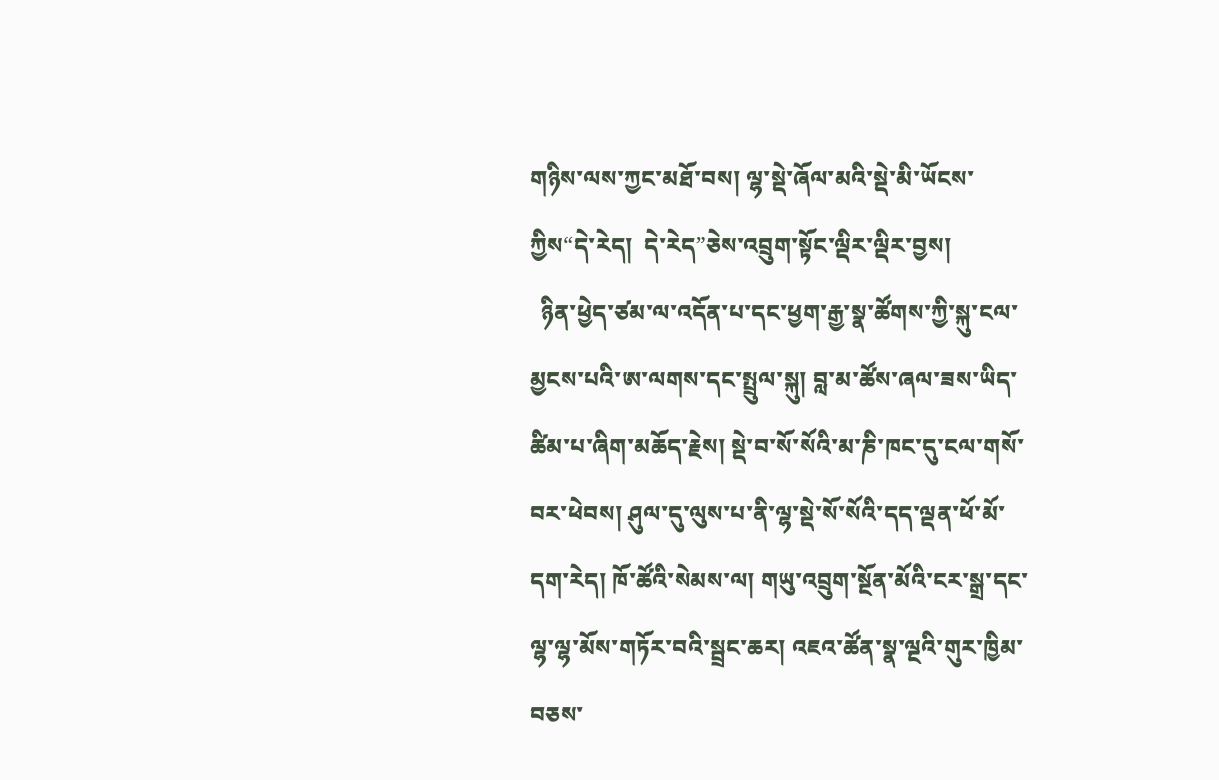གཉིས་ལས་ཀྱང་མཐོ་བས། ལྷ་སྡེ་ཞོལ་མའི་སྡེ་མི་ཡོངས་ཀྱིས“དེ་རེད།  དེ་རེད”ཅེས་འབྲུག་སྟོང་ལྡིར་ལྡིར་བྱས།
  ཉིན་ཕྱེད་ཙམ་ལ་འདོན་པ་དང་ཕྱག་རྒྱ་སྣ་ཚོགས་ཀྱི་སྐུ་ངལ་མྱངས་པའི་ཨ་ལགས་དང་སྤྲུལ་སྐུ། བླ་མ་ཚོས་ཞལ་ཟས་ཡིད་ཚིམ་པ་ཞིག་མཆོད་རྗེས། སྡེ་བ་སོ་སོའི་མ་ཎི་ཁང་དུ་ངལ་གསོ་བར་ཕེབས། ཤུལ་དུ་ལུས་པ་ནི་ལྷ་སྡེ་སོ་སོའི་དད་ལྡན་ཕོ་མོ་དག་རེད། ཁོ་ཚོའི་སེམས་ལ། གཡུ་འབྲུག་སྔོན་མོའི་ངར་སྒྲ་དང་ལྷ་ལྷ་མོས་གཏོར་བའི་སྦྲང་ཆར། འཇའ་ཚོན་སྣ་ལྔའི་གུར་ཁྱིམ་བཅས་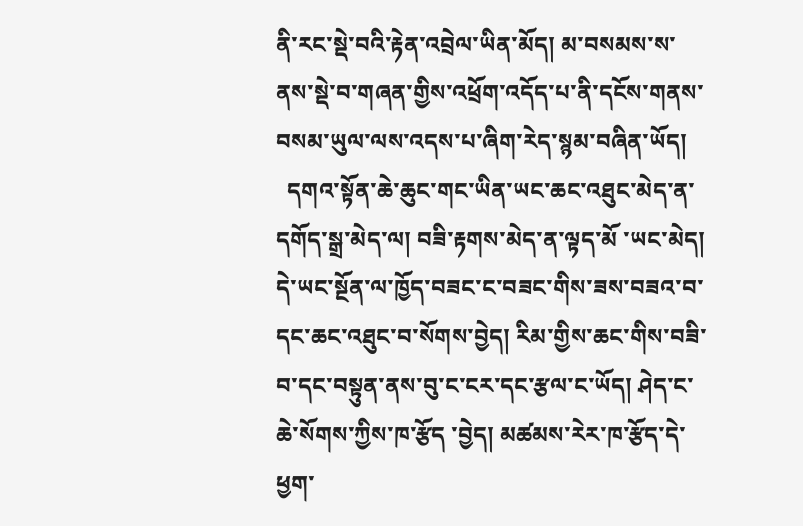ནི་རང་སྡེ་བའི་རྟེན་འབྲེལ་ཡིན་མོད། མ་བསམས་ས་ནས་སྡེ་བ་གཞན་གྱིས་འཕྲོག་འདོད་པ་ནི་དངོས་གནས་བསམ་ཡུལ་ལས་འདས་པ་ཞིག་རེད་སྙམ་བཞིན་ཡོད།
  དགའ་སྟོན་ཆེ་ཆུང་གང་ཡིན་ཡང་ཆང་འཐུང་མེད་ན་དགོད་སྒྲ་མེད་ལ། བཟི་རྟགས་མེད་ན་ལྟད་མོ ་ཡང་མེད། དེ་ཡང་སྔོན་ལ་ཁྱོད་བཟང་ང་བཟང་གིས་ཟས་བཟའ་བ་དང་ཆང་འཐུང་བ་སོགས་བྱེད། རིམ་གྱིས་ཆང་གིས་བཟི་བ་དང་བསྟུན་ནས་བུ་ང་ངར་དང་རྩལ་ང་ཡོད། ཤེད་ང་ཆེ་སོགས་ཀྱིས་ཁ་རྩོད ་བྱེད། མཚམས་རེར་ཁ་རྩོད་དེ་ཕྱག་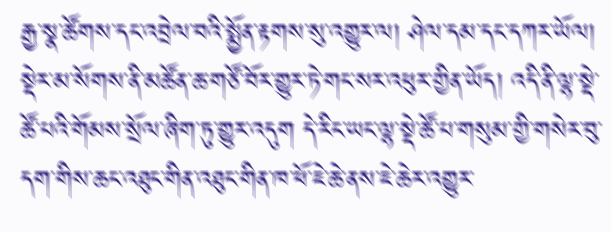རྒྱ་སྣ་ཚོགས་དང་འབྲེལ་བའི་སྨྱོན་རྟགས་སུ་འགྱུར་ལ། ཤེལ་དམ་དང་དཀར་ཡོལ། སྡེར་མ་སོགས་ནི་མཚོན་ཆ་གཙོ་བོར་གྱུར་ཏེ་གང་སར་འཕུར་གྱིན་ཡོད། འདི་ནི་ལྷ་སྡེ་ཚོ་པའི་གོམས་སྲོལ་ཞིག་ཏུ་གྱུར་འདུག དེ་རིང་ཡང་ལྷ་སྡེ་ཚོ་པ་གསུམ་གྱི་གསེར་བུ་དག་གིས་ཆང་འཐུང་གིན་འཐུང་གིན་ཁ་ཕོ་ཇེ་ཆེ་ནས་ཇེ་ཆེར་འགྱུར་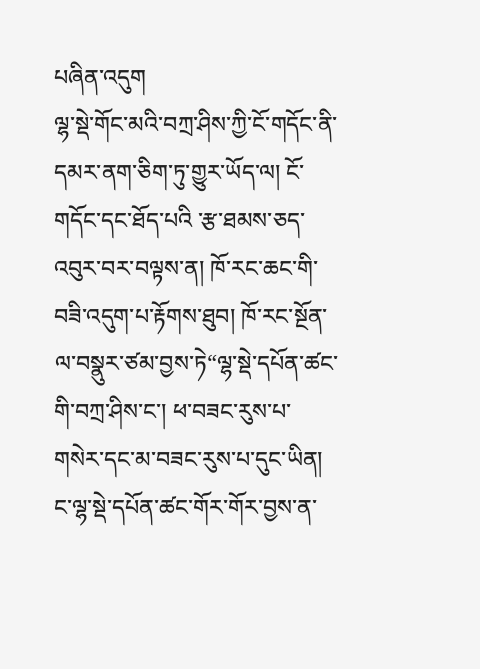པཞིན་འདུག
ལྷ་སྡེ་གོང་མའི་བཀྲ་ཤིས་ཀྱི་ངོ་གདོང་ནི་དམར་ནག་ཅིག་ཏུ་གྱུར་ཡོད་ལ། ངོ་གདོང་དང་ཐོད་པའི ་རྩ་ཐམས་ཅད་འབུར་བར་བལྟས་ན། ཁོ་རང་ཆང་གི་བཟི་འདུག་པ་རྟོགས་ཐུབ། ཁོ་རང་སྔོན་ལ་བསྣུར་ཙམ་བྱས་ཏེ“ལྷ་སྡེ་དཔོན་ཚང་གི་བཀྲ་ཤིས་ང་། ཕ་བཟང་རུས་པ་གསེར་དང་མ་བཟང་རུས་པ་དུང་ཡིན། ང་ལྷ་སྡེ་དཔོན་ཚང་གོར་གོར་བྱས་ན་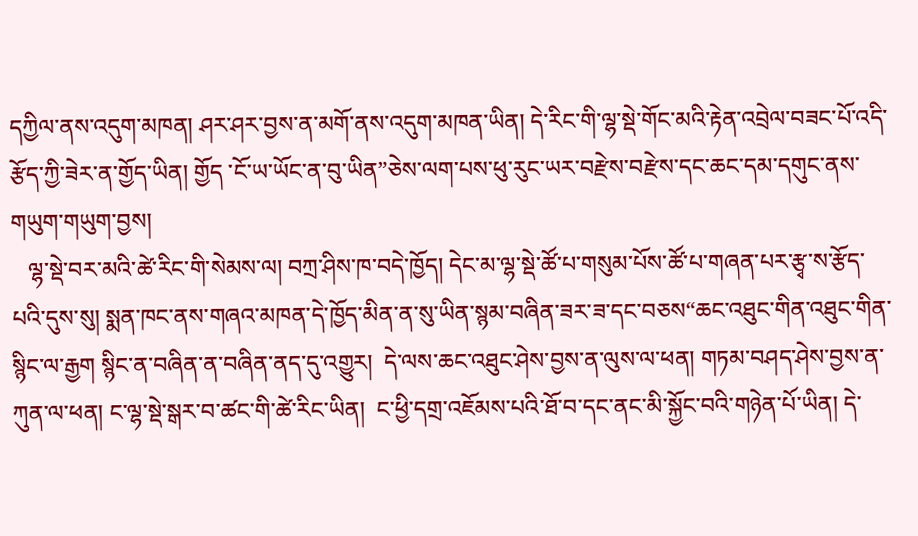དཀྱིལ་ནས་འདུག་མཁན། ཤར་ཤར་བྱས་ན་མགོ་ནས་འདུག་མཁན་ཡིན། དེ་རིང་གི་ལྷ་སྡེ་གོང་མའི་རྟེན་འབྲེལ་བཟང་པོ་འདི་རྩོད་ཀྱི་ཟེར་ན་གྱོད་ཡིན། གྱོད ་ངོ་ཡ་ཡོང་ན་བུ་ཡིན”ཅེས་ལག་པས་ཕུ་རུང་ཡར་བརྫེས་བརྫེས་དང་ཆང་དམ་དགུང་ནས་གཡུག་གཡུག་བྱས།
   ལྷ་སྡེ་བར་མའི་ཚེ་རིང་གི་སེམས་ལ། བཀྲ་ཤིས་ཁ་བདེ་ཁྱོད། དེང་མ་ལྷ་སྡེ་ཚོ་པ་གསུམ་པོས་ཚོ་པ་གཞན་པར་རྩྭ་ས་རྩོད་པའི་དུས་སུ། སྨན་ཁང་ནས་གཞའ་མཁན་དེ་ཁྱོད་མིན་ན་སུ་ཡིན་སྙམ་བཞིན་ཟར་ཟ་དང་བཅས“ཆང་འཐུང་གིན་འཐུང་གིན་སྙིང་ལ་རྒྱག སྙིང་ན་བཞིན་ན་བཞིན་ནད་དུ་འགྱུར།  དེ་ལས་ཆང་འཐུང་ཤེས་བྱས་ན་ལུས་ལ་ཕན། གཏམ་བཤད་ཤེས་བྱས་ན་ཀུན་ལ་ཕན། ང་ལྷ་སྡེ་སྒར་བ་ཚང་གི་ཚེ་རིང་ཡིན།  ང་ཕྱི་དགྲ་འཇོམས་པའི་ཐོ་བ་དང་ནང་མི་སྐྱོང་བའི་གཉེན་པོ་ཡིན། དེ་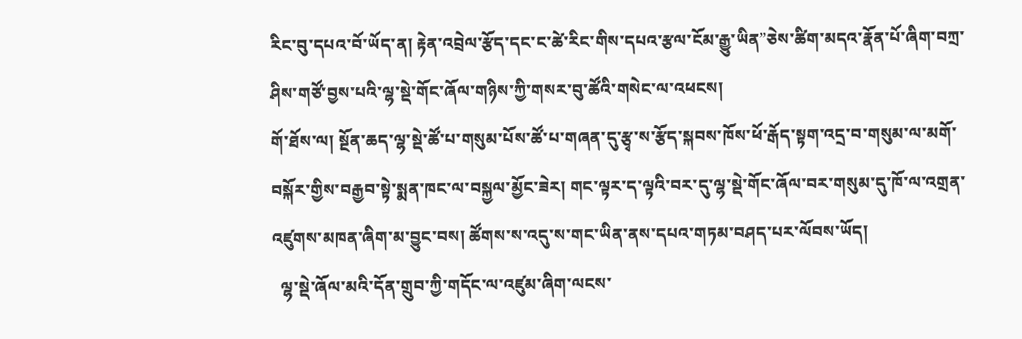རིང་བུ་དཔའ་བོ་ཡོད་ན། རྟེན་འབྲེལ་རྩོད་དང་ང་ཚེ་རིང་གིས་དཔའ་རྩལ་ངོམ་རྒྱུ་ཡིན”ཅེས་ཚིག་མདའ་རྣོན་པོ་ཞིག་བཀྲ་ཤིས་གཙོ་བྱས་པའི་ལྷ་སྡེ་གོང་ཞོལ་གཉིས་ཀྱི་གསར་བུ་ཚོའི་གསེང་ལ་འཕངས།
གོ་ཐོས་ལ། སྔོན་ཆད་ལྷ་སྡེ་ཚོ་པ་གསུམ་པོས་ཚོ་པ་གཞན་དུ་རྩྭ་ས་རྩོད་སྐབས་ཁོས་ཕོ་རྒོད་སྟག་འདྲ་བ་གསུམ་ལ་མགོ་བསྐོར་གྱིས་བརྒྱབ་སྟེ་སྨན་ཁང་ལ་བསྐྱལ་མྱོང་ཟེར། གང་ལྟར་ད་ལྟའི་བར་དུ་ལྷ་སྡེ་གོང་ཞོལ་བར་གསུམ་དུ་ཁོ་ལ་འགྲན་འཛུགས་མཁན་ཞིག་མ་བྱུང་བས། ཚོགས་ས་འདུ་ས་གང་ཡིན་ནས་དཔའ་གཏམ་བཤད་པར་ལོབས་ཡོད།
  ལྷ་སྡེ་ཞོལ་མའི་དོན་གྲུབ་ཀྱི་གདོང་ལ་འཛུམ་ཞིག་ལངས་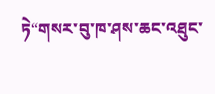ཏེ“གསར་བུ་ཁ་ཤས་ཆང་འཐུང་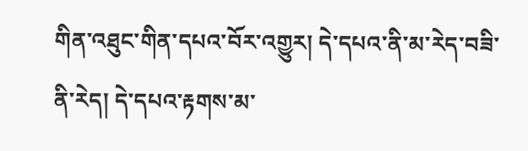གིན་འཐུང་གིན་དཔའ་བོར་འགྱུར། དེ་དཔའ་ནི་མ་རེད་བཟི་ནི་རེད། དེ་དཔའ་རྟགས་མ་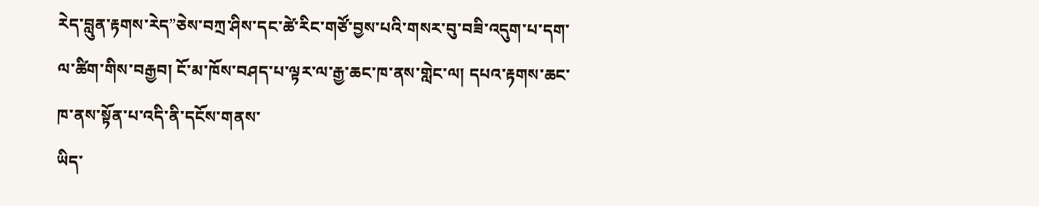རེད་བླུན་རྟགས་རེད”ཅེས་བཀྲ་ཤིས་དང་ཚེ་རིང་གཙོ་བྱས་པའི་གསར་བུ་བཟི་འདུག་པ་དག་ལ་ཚིག་གིས་བརྒྱབ། ངོ་མ་ཁོས་བཤད་པ་ལྟར་ལ་རྒྱ་ཆང་ཁ་ནས་གླེང་ལ། དཔའ་རྟགས་ཆང་ཁ་ནས་སྟོན་པ་འདི་ནི་དངོས་གནས་
ཡིད་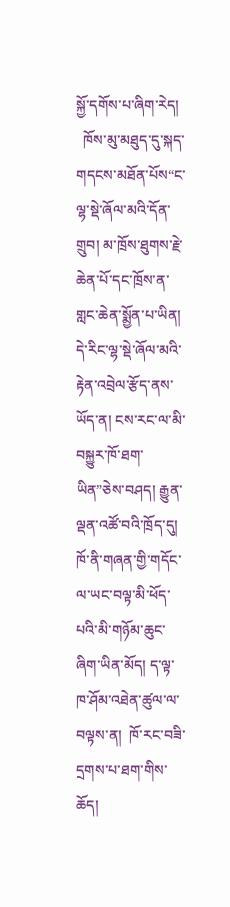སྐྱོ་དགོས་པ་ཞིག་རེད།
  ཁོས་མུ་མཐུད་དུ་སྐད་གདངས་མཐོན་པོས“ང་ལྷ་སྡེ་ཞོལ་མའི་དོན་གྲུབ། མ་ཁྲོས་ཐུགས་རྗེ་ཆེན་པོ་དང་ཁྲོས་ན་གླང་ཆེན་སྨྱོན་པ་ཡིན། དེ་རིང་ལྷ་སྡེ་ཞོལ་མའི་རྟེན་འབྲེལ་རྩོད་ནས་ཡོད་ན། ངས་རང་ལ་མི་བསྐྱུར་ཁོ་ཐག་ཡིན”ཅེས་བཤད། རྒྱུན་ལྡན་འཚོ་བའི་ཁྲོད་དུ། ཁོ་ནི་གཞན་གྱི་གདོང་ལ་ཡང་བལྟ་མི་ཕོད་པའི་མི་གཉོམ་ཆུང་ཞིག་ཡིན་མོད། ད་ལྟ་ཁ་ཤོམ་འཐེན་ཚུལ་ལ་བལྟས་ན།  ཁོ་རང་བཟི་དྲགས་པ་ཐག་གིས་ཆོད།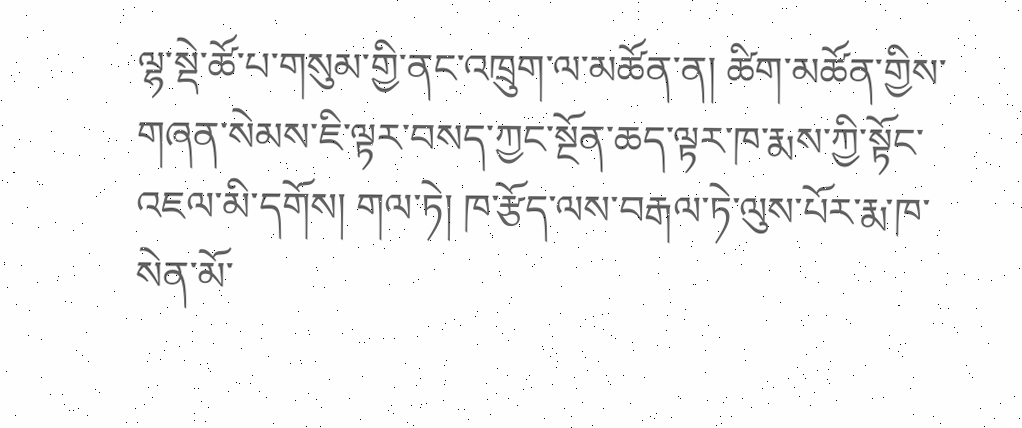ལྷ་སྡེ་ཚོ་པ་གསུམ་གྱི་ནང་འཁྲུག་ལ་མཚོན་ན། ཚིག་མཚོན་གྱིས་གཞན་སེམས་ཇི་ལྟར་བསད་ཀྱང་སྔོན་ཆད་ལྟར་ཁ་རྨས་ཀྱི་སྟོང་འཇལ་མི་དགོས། གལ་ཏེ། ཁ་རྩོད་ལས་བརྒལ་ཏེ་ལུས་པོར་རྨ་ཁ་སེན་མོ་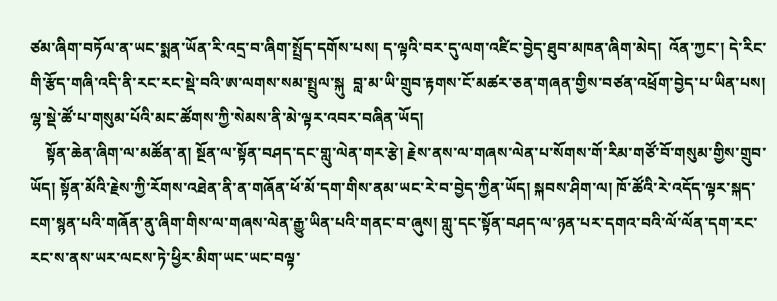ཙམ་ཞིག་བཏོལ་ན་ཡང་སྨན་ཡོན་རི་འདྲ་བ་ཞིག་སྤྲོད་དགོས་པས། ད་ལྟའི་བར་དུ་ལག་འཛིང་བྱེད་ཐུབ་མཁན་ཞིག་མེད།  འོན་ཀྱང་། དེ་རིང་གི་རྩོད་གཞི་འདི་ནི་རང་རང་སྡེ་བའི་ཨ་ལགས་སམ་སྤྲུལ་སྐུ  བླ་མ་ཡི་གྲུབ་རྟགས་ངོ་མཚར་ཅན་གཞན་གྱིས་བཙན་འཕྲོག་བྱེད་པ་ཡིན་པས། ལྷ་སྡེ་ཚོ་པ་གསུམ་པོའི་མང་ཚོགས་ཀྱི་སེམས་ནི་མེ་ལྟར་འབར་བཞིན་ཡོད།
    སྟོན་ཆེན་ཞིག་ལ་མཚོན་ན། སྔོན་ལ་སྟོན་བཤད་དང་གླུ་ལེན་གར་རྩེ། རྗེས་ནས་ལ་གཞས་ལེན་པ་སོགས་གོ་རིམ་གཙོ་བོ་གསུམ་གྱིས་གྲུབ་ཡོད། སྟོན་མོའི་རྗེས་ཀྱི་རོགས་འཐེན་ནི་ན་གཞོན་ཕོ་མོ་དག་གིས་ནམ་ཡང་རེ་བ་བྱེད་ཀྱིན་ཡོད། སྐབས་ཤིག་ལ། ཁོ་ཚོའི་རེ་འདོད་ལྟར་སྐད་ངག་སྙན་པའི་གཞོན་ནུ་ཞིག་གིས་ལ་གཞས་ལེན་རྒྱུ་ཡིན་པའི་གནང་བ་ཞུས། གླུ་དང་སྟོན་བཤད་ལ་ཉན་པར་དགའ་བའི་ལོ་ལོན་དག་རང་རང་ས་ནས་ཡར་ལངས་ཏེ་ཕྱིར་མིག་ཡང་ཡང་བལྟ་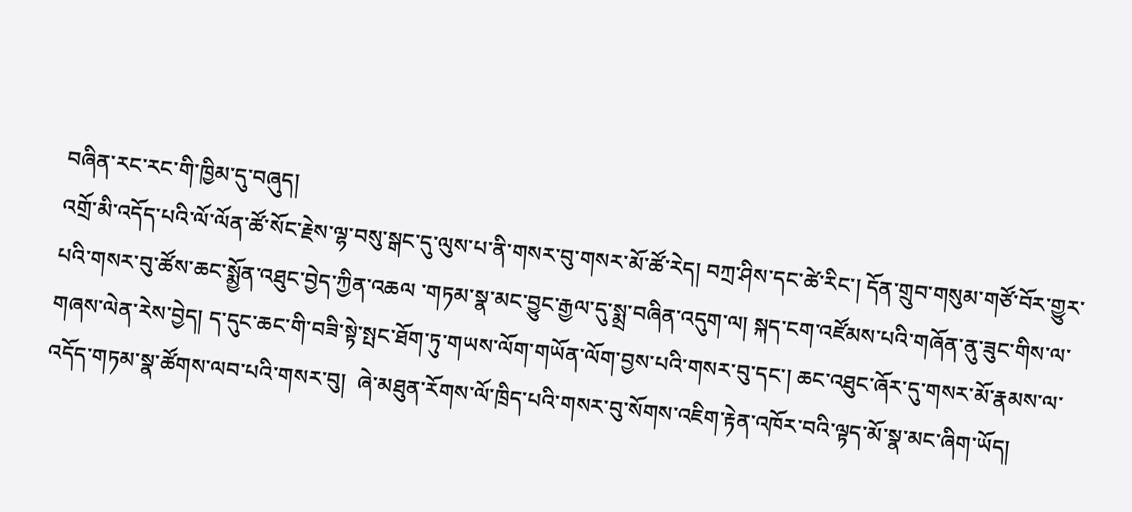བཞིན་རང་རང་གི་ཁྱིམ་དུ་བཞུད།
འགྲོ་མི་འདོད་པའི་ལོ་ལོན་ཚོ་སོང་རྗེས་ལྷ་བསུ་སྒང་དུ་ལུས་པ་ནི་གསར་བུ་གསར་མོ་ཚོ་རེད། བཀྲ་ཤིས་དང་ཚེ་རིང་། དོན་གྲུབ་གསུམ་གཙོ་བོར་གྱུར་པའི་གསར་བུ་ཚོས་ཆང་སྨྱོན་འཐུང་བྱེད་ཀྱིན་འཆལ ་གཏམ་སྣ་མང་བྱུང་རྒྱལ་དུ་སྨྲ་བཞིན་འདུག་ལ། སྐད་ངག་འཛོམས་པའི་གཞོན་ནུ་ཟུང་གིས་ལ་གཞས་ལེན་རེས་བྱེད། ད་དུང་ཆང་གི་བཟི་སྟེ་སྤང་ཐོག་ཏུ་གཡས་ལོག་གཡོན་ལོག་བྱས་པའི་གསར་བུ་དང་། ཆང་འཐུང་ཞོར་དུ་གསར་མོ་རྣམས་ལ་འདོད་གཏམ་སྣ་ཚོགས་ལབ་པའི་གསར་བུ།  ཞེ་མཐུན་རོགས་ལོ་ཁྲིད་པའི་གསར་བུ་སོགས་འཇིག་རྟེན་འཁོར་བའི་ལྟད་མོ་སྣ་མང་ཞིག་ཡོད།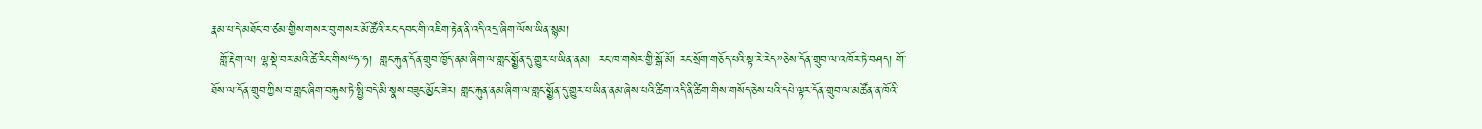རྣམ་པ་དེ་མཐོང་བ་ཙམ་གྱིས་གསར་བུ་གསར་མོ་ཚོའི་རང་དབང་གི་འཇིག་རྟེན་ནི་འདི་འདྲ་ཞིག་ལོས་ཡིན་སྙམ།
  གློ་རྡེག་ལ། ལྷ་སྡེ་བར་མའི་ཚེ་རིང་གིས“ཧ་ཧ།  གླང་རྐུན་དོན་གྲུབ་ཁྱོད་ནམ་ཞིག་ལ་གླང་སྨྱོན་དུ་གྱུར་པ་ཡིན་ནམ།  རང་ཁ་གསེར་གྱི་སྒོ་མོ། རང་སྲོག་གཅོད་པའི་སྟ་རེ་རེད”ཅེས་དོན་གྲུབ་ལ་འཁོར་ཏེ་བཤད། གོ་ཐོས་ལ་དོན་གྲུབ་ཀྱིས་བ་གླང་ཞིག་བརྐུས་ཏེ་སྤྱི་བདེ་མི་སྣས་བཟུང་མྱོང་ཟེར། གླང་རྐུན་ནམ་ཞིག་ལ་གླང་སྨྱོན་དུ་གྱུར་པ་ཡིན་ནམ་ཞེས་པའི་ཚིག་འདི་ནི་ཚིག་གིས་གསོད་ཅེས་པའི་དཔེ་ལྟར་དོན་གྲུབ་ལ་མཚོན་ན་ཁོའི་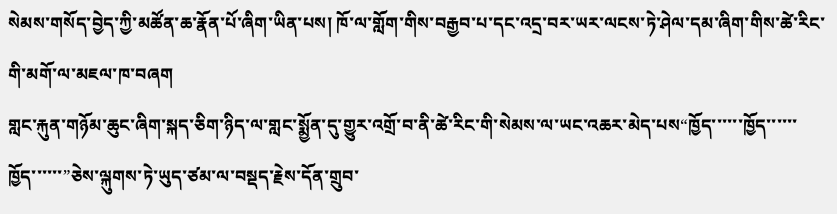སེམས་གསོད་བྱེད་ཀྱི་མཚོན་ཆ་རྣོན་པོ་ཞིག་ཡིན་པས། ཁོ་ལ་གློག་གིས་བརྒྱབ་པ་དང་འདྲ་བར་ཡར་ལངས་ཏེ་ཤེལ་དམ་ཞིག་གིས་ཚེ་རིང་གི་མགོ་ལ་མཇལ་ཁ་བཞག
གླང་རྐུན་གཉོམ་ཆུང་ཞིག་སྐད་ཅིག་ཉིད་ལ་གླང་སྨྱོན་དུ་གྱུར་འགྲོ་བ་ནི་ཚེ་རིང་གི་སེམས་ལ་ཡང་འཆར་མེད་པས“ཁྱོད་་་་་་ཁྱོད་་་་་་ཁྱོད་་་་་་”ཅེས་ལྐུགས་ཏེ་ཡུད་ཙམ་ལ་བསྡད་རྗེས་དོན་གྲུབ་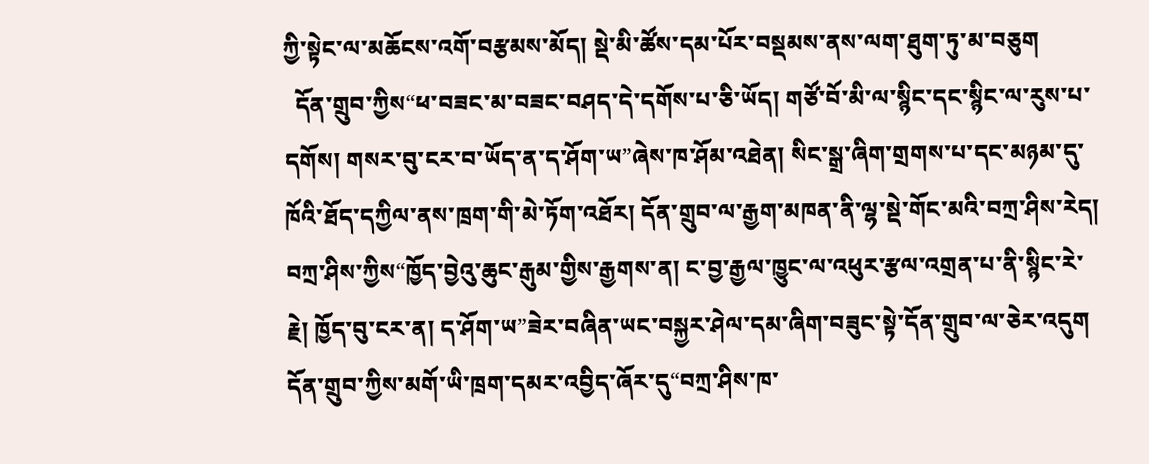ཀྱི་སྟེང་ལ་མཆོངས་འགོ་བརྩམས་མོད། སྡེ་མི་ཚོས་དམ་པོར་བསྡམས་ནས་ལག་ཐུག་ཏུ་མ་བཅུག
  དོན་གྲུབ་ཀྱིས“ཕ་བཟང་མ་བཟང་བཤད་དེ་དགོས་པ་ཅི་ཡོད། གཙོ་བོ་མི་ལ་སྙིང་དང་སྙིང་ལ་རུས་པ་དགོས། གསར་བུ་ངར་བ་ཡོད་ན་ད་ཤོག་ཡ”ཞེས་ཁ་ཤོམ་འཐེན། སིང་སྒྲ་ཞིག་གྲགས་པ་དང་མཉམ་དུ་ཁོའི་ཐོད་དཀྱིལ་ནས་ཁྲག་གི་མེ་ཏོག་འཐོར། དོན་གྲུབ་ལ་རྒྱག་མཁན་ནི་ལྷ་སྡེ་གོང་མའི་བཀྲ་ཤིས་རེད། བཀྲ་ཤིས་ཀྱིས“ཁྱོད་བྱེའུ་ཆུང་རྒུམ་གྱིས་རྒྱགས་ན། ང་བྱ་རྒྱལ་ཁྱུང་ལ་འཕུར་རྩལ་འགྲན་པ་ནི་སྙིང་རེ་རྗེ། ཁྱོད་བུ་ངར་ན། ད་ཤོག་ཡ”ཟེར་བཞིན་ཡང་བསྐྱར་ཤེལ་དམ་ཞིག་བཟུང་སྟེ་དོན་གྲུབ་ལ་ཅེར་འདུག དོན་གྲུབ་ཀྱིས་མགོ་ཡི་ཁྲག་དམར་འབྱིད་ཞོར་དུ“བཀྲ་ཤིས་ཁ་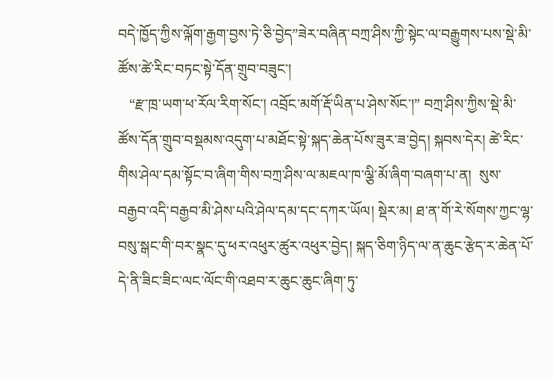བདེ་ཁྱོད་ཀྱིས་ལྐོག་རྒྱག་བྱས་ཏེ་ཅི་བྱེད”ཟེར་བཞིན་བཀྲ་ཤིས་ཀྱི་སྟེང་ལ་བརྒྱུགས་པས་སྡེ་མི་ཚོས་ཚེ་རིང་བཏང་སྟེ་དོན་གྲུབ་བཟུང་།
   “རྫ་ཁྲ་ཡག་ཕ་རོལ་རིག་སོང་། འབྲོང་མགོ་རྡོ་ཡིན་པ་ཤེས་སོང་།” བཀྲ་ཤིས་ཀྱིས་སྡེ་མི་ཚོས་དོན་གྲུབ་བསྡམས་འདུག་པ་མཐོང་སྟེ་སྐད་ཆེན་པོས་ཟུར་ཟ་བྱེད། སྐབས་དེར། ཚེ་རིང་གིས་ཤེལ་དམ་སྟོང་བ་ཞིག་གིས་བཀྲ་ཤིས་ལ་མཇལ་ཁ་ལྕི་མོ་ཞིག་བཞག་པ་ན།  སུས་བརྒྱབ་འདི་བརྒྱབ་མི་ཤེས་པའི་ཤེལ་དམ་དང་དཀར་ཡོལ། སྡེར་མ། ཐ་ན་གོ་རེ་སོགས་ཀྱང་ལྷ་བསུ་སྒང་གི་བར་སྣང་དུ་ཕར་འཕུར་ཚུར་འཕུར་བྱེད། སྐད་ཅིག་ཉིད་ལ་ན་ཆུང་རྩེད་ར་ཆེན་པོ་དེ་ནི་ཟིང་ཟིང་ལང་ལོང་གི་འཐབ་ར་ཆུང་ཆུང་ཞིག་ཏུ་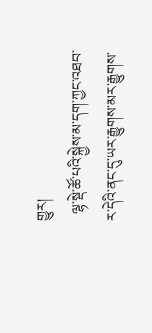གྱུར།
  ལྷ་སྡེ་ཚོ་པའི་སྐྱེས་མ་དག་ཀྱང་འཐབ་ར་དེའི་ནང་དུ་ཡར་རྒྱུགས་མར་རྒྱུགས་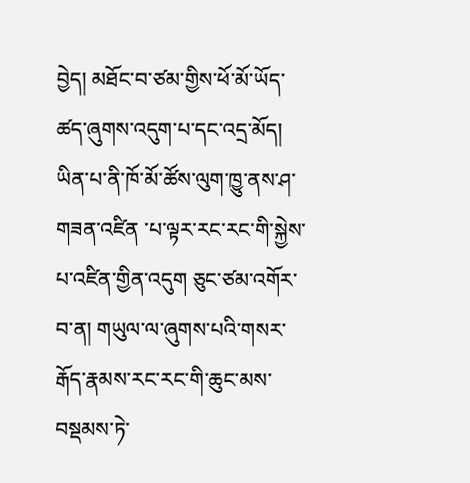བྱེད། མཐོང་བ་ཙམ་གྱིས་ཕོ་མོ་ཡོད་ཚད་ཞུགས་འདུག་པ་དང་འདྲ་མོད། ཡིན་པ་ནི་ཁོ་མོ་ཚོས་ལུག་ཁྱུ་ནས་ཤ་གཟན་འཛིན ་པ་ལྟར་རང་རང་གི་སྐྱེས་པ་འཛིན་གྱིན་འདུག ཅུང་ཙམ་འགོར་བ་ན། གཡུལ་ལ་ཞུགས་པའི་གསར་རྒོད་རྣམས་རང་རང་གི་ཆུང་མས་བསྡམས་ཏེ་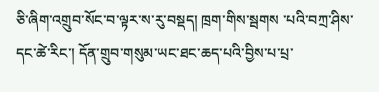ཅི་ཞིག་འགྲུབ་སོང་བ་ལྟར་ས་རུ་བསྡད། ཁྲག་གིས་སྦགས ་པའི་བཀྲ་ཤིས་དང་ཚེ་རིང་། དོན་གྲུབ་གསུམ་ཡང་ཐང་ཆད་པའི་བྱིས་པ་པྲ་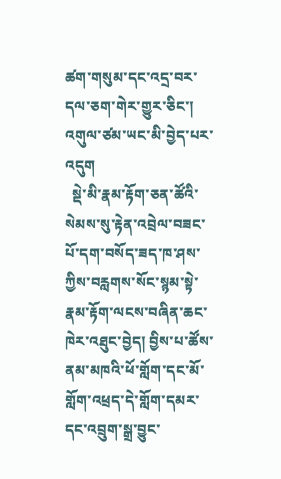ཚག་གསུམ་དང་འདྲ་བར་དལ་ཅག་གེར་གྱུར་ཅིང་། འགུལ་ཙམ་ཡང་མི་བྱེད་པར་འདུག
  སྡེ་མི་རྣམ་རྟོག་ཅན་ཚོའི་སེམས་སུ་རྟེན་འབྲེལ་བཟང་པོ་དག་བསོད་ཟད་ཁ་ཤས་ཀྱིས་བརླགས་སོང་སྙམ་སྟེ་རྣམ་རྟོག་ལངས་བཞིན་ཆང་ཁེར་འཐུང་བྱེད། བྱིས་པ་ཚོས་ནམ་མཁའི་ཕོ་གློག་དང་མོ་གློག་འཕྲད་དེ་གློག་དམར་དང་འབྲུག་སྒྲ་བྱུང་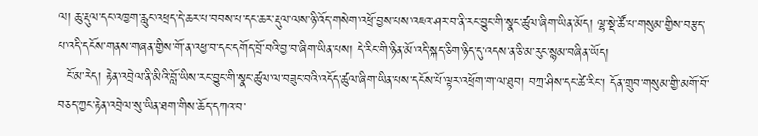ལ། ཆུ་རྡུལ་དང་འཁྱག་རླུང་འཕྲད་དེ་ཆར་པ་བབས་པ་དང་ཆར་རྡུལ་ལས་ཉི་འོད་གསེག་འཕྲོ་བྱས་པས་འཇའ་ཤར་བ་ནི་རང་བྱུང་གི་སྣང་ཚུལ་ཞིག་ཡིན་མོད། ལྷ་སྡེ་ཚོ་པ་གསུམ་གྱིས་བརྩད་པ་འདི་དངོས་གནས་གཞན་གྱིས་གོ་ན་འཕྱ་བ་དང་དགོད་བྲོ་བའི་བྱ་བ་ཞིག་ཡིན་པས། དེ་རིང་གི་ཉིན་མོ་འདི་སྐད་ཅིག་ཉིད་དུ་འདས་ན་ཅི་མ་རུང་སྙམ་བཞིན་ཡོད།
  ངོ་མ་རེད། རྟེན་འབྲེལ་ནི་མིའི་བློ་ཡིས་རང་བྱུང་གི་སྣང་ཚུལ་ལ་བཟུང་བའི་འདོད་ཚུལ་ཞིག་ཡིན་པས་དངོས་པོ་ལྟར་འཕྲོག་ག་ལ་ཐུབ། བཀྲ་ཤིས་དང་ཚེ་རིང་། དོན་གྲུབ་གསུམ་གྱི་མགོ་བོ་བཅད་ཀྱང་རྟེན་འབྲེལ་སུ་ཡིན་ཐག་གིས་ཆོད་དཀའ་བ་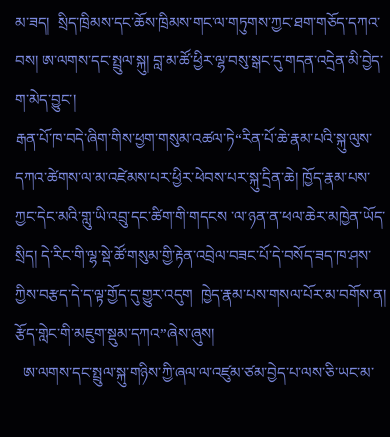མ་ཟད།  སྲིད་ཁྲིམས་དང་ཆོས་ཁྲིམས་གང་ལ་གཏུགས་ཀྱང་ཐག་གཅོད་དཀའ་བས། ཨ་ལགས་དང་སྤྲུལ་སྐུ། བླ་མ་ཚོ་ཕྱིར་ལྷ་བསུ་སྒང་དུ་གདན་འདྲེན་མི་བྱེད་ག་མེད་བྱུང་།
རྒན་པོ་ཁ་བདེ་ཞིག་གིས་ཕྱག་གསུམ་འཚལ་ཏེ“རིན་པོ་ཆེ་རྣམ་པའི་སྐུ་ལུས་དཀའ་ཚེགས་ལ་མ་འཛེམས་པར་ཕྱིར་ཕེབས་པར་སྐུ་དྲིན་ཆེ། ཁྱོད་རྣམ་པས་ཀྱང་དེང་མའི་གླུ་ཡི་འབྲུ་དང་ཚིག་གི་གདངས ་ལ་ཉན་ན་ཕལ་ཆེར་མཁྱེན་ཡོད་སྲིད། དེ་རིང་གི་ལྷ་སྡེ་ཚོ་གསུམ་གྱི་རྟེན་འབྲེལ་བཟང་པོ་དེ་བསོད་ཟད་ཁ་ཤས་ཀྱིས་བརྩད་དེ་ད་ལྟ་གྱོད་དུ་གྱུར་འདུག  ཁྱེད་རྣམ་པས་གསལ་པོར་མ་བགོས་ན།  རྩོད་གླེང་གི་མཇུག་སྡུམ་དཀའ”ཞེས་ཞུས།
  ཨ་ལགས་དང་སྤྲུལ་སྐུ་གཉིས་ཀྱི་ཞལ་ལ་འཛུམ་ཙམ་བྱེད་པ་ལས་ཅི་ཡང་མ་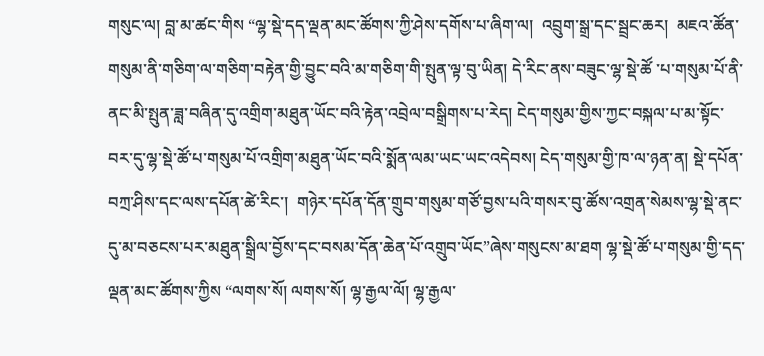གསུང་ལ། བླ་མ་ཚང་གིས “ལྷ་སྡེ་དད་ལྡན་མང་ཚོགས་ཀྱི་ཤེས་དགོས་པ་ཞིག་ལ།  འབྲུག་སྒྲ་དང་སྦྲང་ཆར།  མཇའ་ཚོན་གསུམ་ནི་གཅིག་ལ་གཅིག་བརྟེན་གྱི་བྱུང་བའི་མ་གཅིག་གི་སྤུན་ལྟ་བུ་ཡིན། དེ་རིང་ནས་བཟུང་ལྷ་སྡེ་ཚོ ་པ་གསུམ་པོ་ནི་ནང་མི་སྤུན་ཟླ་བཞིན་དུ་འགྲིག་མཐུན་ཡོང་བའི་རྟེན་འབྲེལ་བསྒྲིགས་པ་རེད། ངེད་གསུམ་གྱིས་ཀྱང་བསྐལ་པ་མ་སྟོང་བར་དུ་ལྷ་སྡེ་ཚོ་པ་གསུམ་པོ་འགྲིག་མཐུན་ཡོང་བའི་སྨོན་ལམ་ཡང་ཡང་འདེབས། ངེད་གསུམ་གྱི་ཁ་ལ་ཉན་ན། སྡེ་དཔོན་བཀྲ་ཤིས་དང་ལས་དཔོན་ཚེ་རིང་།  གཉེར་དཔོན་དོན་གྲུབ་གསུམ་གཙོ་བྱས་པའི་གསར་བུ་ཚོས་འགྲན་སེམས་ལྷ་སྡེ་ནང་དུ་མ་བཅངས་པར་མཐུན་སྒྲིལ་བྱོས་དང་བསམ་དོན་ཆེན་པོ་འགྲུབ་ཡོང”ཞེས་གསུངས་མ་ཐག ལྷ་སྡེ་ཚོ་པ་གསུམ་གྱི་དད་ལྡན་མང་ཚོགས་ཀྱིས “ལགས་སོ། ལགས་སོ། ལྷ་རྒྱལ་ལོ། ལྷ་རྒྱལ་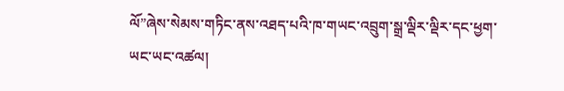ལོ”ཞེས་སེམས་གཏིང་ནས་འཐད་པའི་ཁ་གཡང་འབྲུག་སྒྲ་ལྡིར་ལྡིར་དང་ཕྱག་ཡང་ཡང་འཚལ།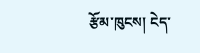རྩོམ་ཁུངས། ངེད་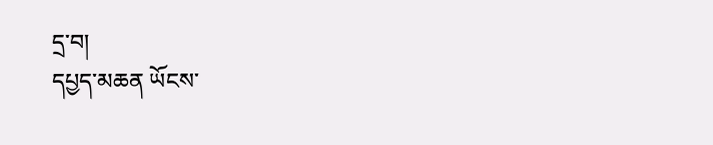དྲ་བ།
དཔྱད་མཆན ཡོངས་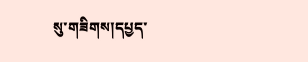སུ་གཟིགས།དཔྱད་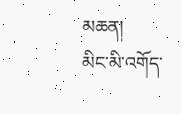མཆན།
མིང་མི་འགོད་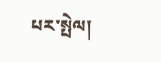པར་སྤེལ།